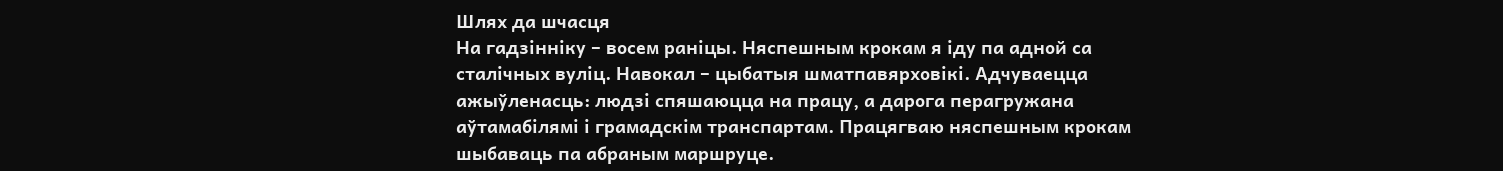Шлях да шчасця
На гадзінніку – восем раніцы. Няспешным крокам я іду па адной са сталічных вуліц. Навокал – цыбатыя шматпавярховікі. Адчуваецца ажыўленасць: людзі спяшаюцца на працу, а дарога перагружана аўтамабілямі і грамадскім транспартам. Працягваю няспешным крокам шыбаваць па абраным маршруце.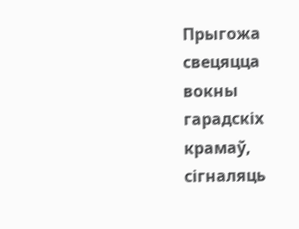Прыгожа свецяцца вокны гарадскіх крамаў, сігналяць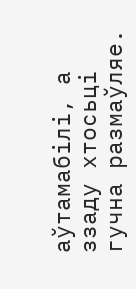аўтамабілі, а ззаду хтосьці гучна размаўляе.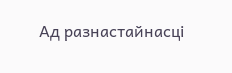Ад разнастайнасці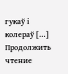гукаў і колераў […]
Продолжить чтение